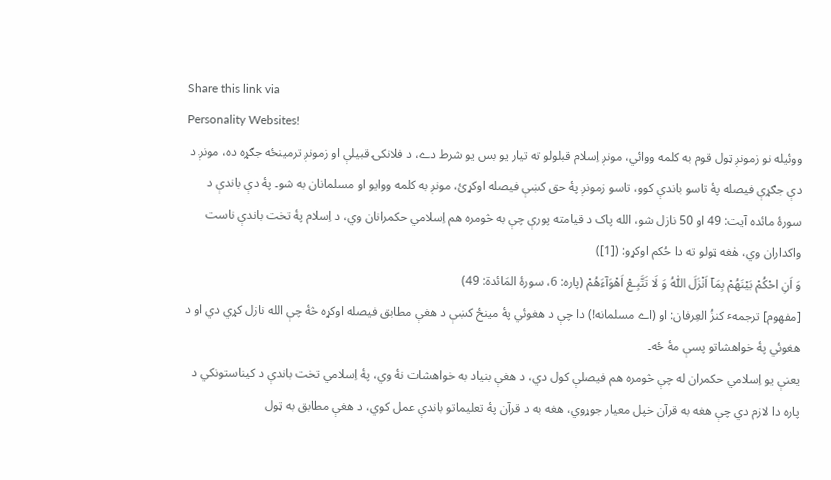Share this link via
Personality Websites!
ووئيله نو زمونږ ټول قوم به کلمه ووائي، مونږ اِسلام قبلولو ته تيار يو بس يو شرط دے، د فلانکۍ قبيلې او زمونږ ترمينځه جګړه ده، مونږ د دې جګړې فيصله پۀ تاسو باندې کوو، تاسو زمونږ پۀ حق کښې فيصله اوکړئ، مونږ به کلمه ووايو او مسلمانان به شو۔ پۀ دې باندې د سورۀ مائده آيت: 49 او 50 نازل شو، الله پاک د قيامته پورې چې به څومره هم اِسلامي حکمرانان وي، د اِسلام پۀ تخت باندې ناست واکداران وي، هٰغه ټولو ته دا حُکم اوکړو: ([1])
وَ اَنِ احْكُمْ بَیْنَهُمْ بِمَاۤ اَنْزَلَ اللّٰهُ وَ لَا تَتَّبِـعْ اَهْوَآءَهُمْ (پارہ: 6، سورۀ المَائدة: 49)
[مفهوم] ترجمهٴ کنزُ العِرفان: او (اے مسلمانه!) دا چې د هغوئي پۀ مينځ کښې د هغې مطابق فيصله اوکړه څۀ چې الله نازل کړي دي او د هغوئي پۀ خواهشاتو پسې مۀ ځه۔
يعنې يو اِسلامي حکمران له چې څومره هم فيصلې کول دي، د هغې بنياد به خواهشات نۀ وي، پۀ اِسلامي تخت باندې د کيناستونکي د پاره دا لازم دي چې هغه به قرآن خپل معيار جوړوي، هغه به د قرآن پۀ تعليماتو باندې عمل کوي، د هغې مطابق به ټول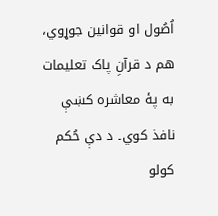اُصُول او قوانين جوړوي، هم د قرآنِ پاک تعليمات به پۀ معاشره کښې نافذ کوي۔ د دې حُکم کولو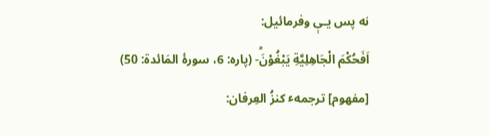نه پس يـې وفرمائيل:
اَفَحُكْمَ الْجَاهِلِیَّةِ یَبْغُوْنَؕ- (پارہ: 6، سورۀ المَائدة: 50)
[مفهوم] ترجمهٴ کنزُ العِرفان: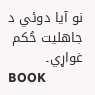نو آيا دوئي د جاهليت حُکم غواړي۔
BOOK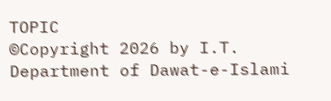TOPIC
©Copyright 2026 by I.T. Department of Dawat-e-Islami